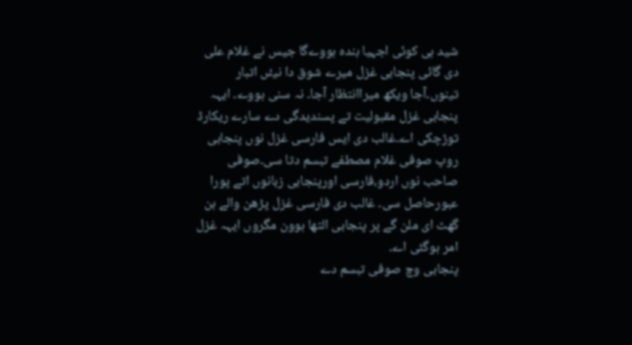شید ہی کوئی اجہیا بندہ ہووےگا جیس نے غلام علی دی گائی پنجابی غزل میرے شوق دا نیئں اتبار تینوں۔آجا ویکھ میراانتظار آجا۔ نہ سنی ہووے۔ ایہہ پنجابی غزل مقبولیت تے پسندیدگی دے سارے ریکارڈ توڑچکی اے۔غالب دی ایس فارسی غزل نوں پنجابی روپ صوفی غلام مصطفے تبسم دتا سی۔صوفی صاحب نوں اردو،فارسی اورپنجابی زبانوں اتے پورا عبورحاصل سی۔ غالب دی فارسی غزل پڑھن والے ہن گھٹ ای ملن گے پر پنجابی التھا ہوون مگروں ایہہ غزل امر ہوگئی اے۔
پنجابی وچ صوفی تبسم دے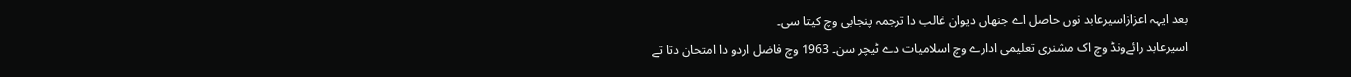بعد ایہہ اعزازاسیرعابد نوں حاصل اے جنھاں دیوان غالب دا ترجمہ پنجابی وچ کیتا سی۔
اسیرعابد رائےونڈ وچ اک مشنری تعلیمی ادارے وچ اسلامیات دے ٹیچر سن۔ 1963 وچ فاضل اردو دا امتحان دتا تے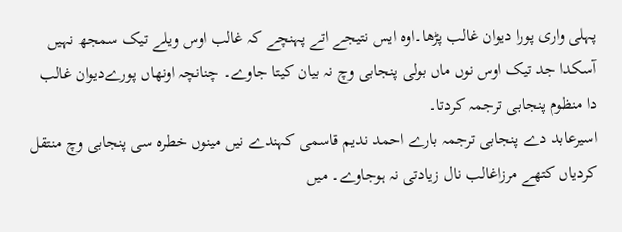پہلی واری پورا دیوان غالب پڑھا۔اوہ ایس نتیجے اتے پہنچے کہ غالب اوس ویلے تیک سمجھ نہیں آسکدا جد تیک اوس نوں ماں بولی پنجابی وچ نہ بیان کیتا جاوے۔ چنانچہ اونھاں پورےدیوان غالب دا منظوم پنجابی ترجمہ کردتا۔
اسیرعابد دے پنجابی ترجمہ بارے احمد ندیم قاسمی کہندے نیں مینوں خطرہ سی پنجابی وچ منتقل کردیاں کتھے مرزاغالب نال زیادتی نہ ہوجاوے۔ میں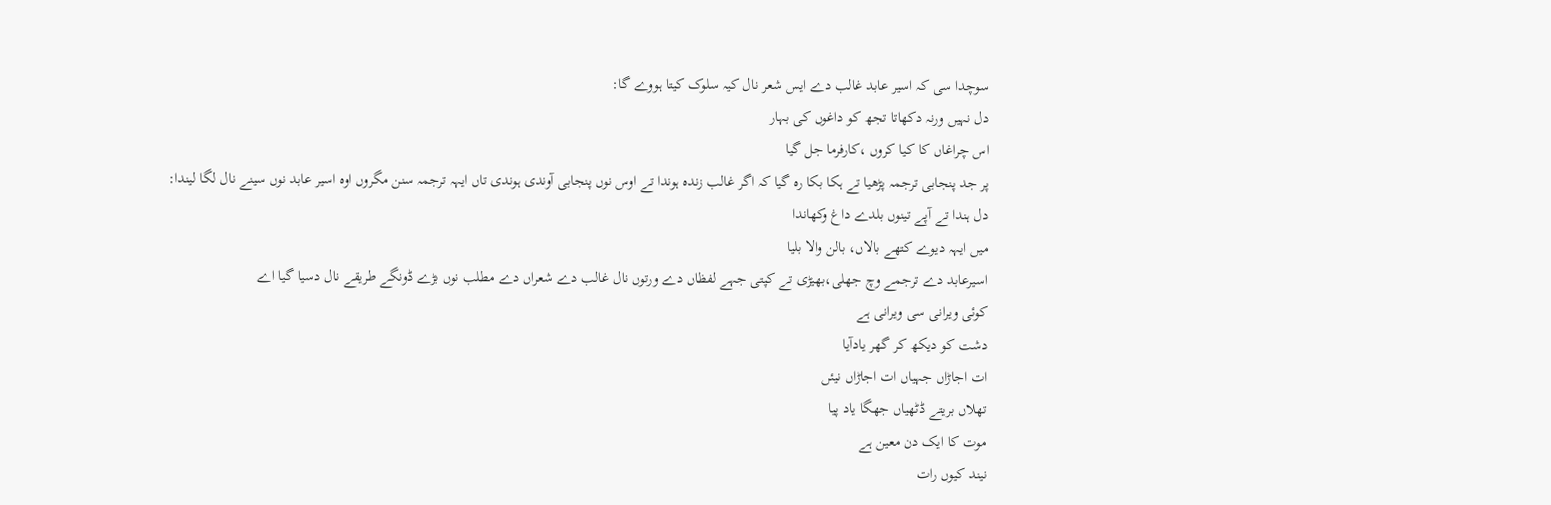سوچدا سی کہ اسیر عابد غالب دے ایس شعر نال کیہ سلوک کیتا ہووے گا:
دل نہیں ورنہ دکھاتا تجھ کو داغوں کی بہار
اس چراغاں کا کیا کروں ،کارفرما جل گیا
پر جد پنجابی ترجمہ پڑھیا تے ہکا بکا رہ گیا کہ اگر غالب زندہ ہوندا تے اوس نوں پنجابی آوندی ہوندی تاں ایہہ ترجمہ سنن مگروں اوہ اسیر عابد نوں سینے نال لگا لیندا:
دل ہندا تے آپے تینوں بلدے داغ وکھاندا
میں ایہہ دیوے کتھے بالاں، بالن والا بلیا
اسیرعابد دے ترجمے وچ جھلی،بھیڑی تے کپتی جہے لفظاں دے ورتوں نال غالب دے شعراں دے مطلب نوں بڑے ڈونگے طریقے نال دسیا گیا اے
کوئی ویرانی سی ویرانی ہے
دشت کو دیکھ کر گھر یادآیا
ات اجاڑاں جہیاں ات اجاڑاں نیئں
تھلاں بریتے ڈٹھیاں جھگا یاد پیا
موت کا ایک دن معین ہے
نیند کیوں رات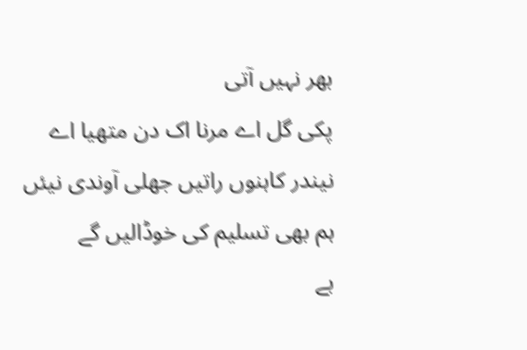بھر نہیں آتی
پکی گل اے مرنا اک دن متھیا اے
نیندر کاہنوں راتیں جھلی آوندی نیئں
ہم بھی تسلیم کی خوڈالیں گے
بے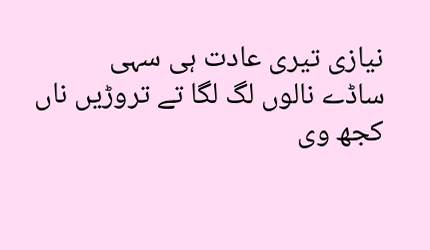نیازی تیری عادت ہی سہی
ساڈے نالوں لگ لگا تے تروڑیں ناں
کجھ وی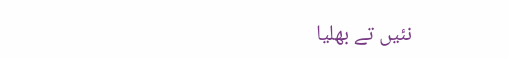نئیں تے بھلیا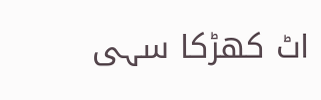اٹ کھڑکا سہی